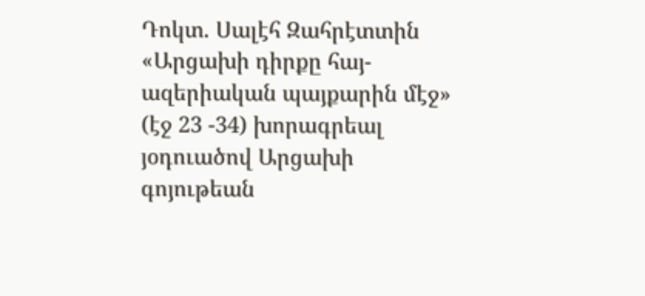Դոկտ. Սալէհ Զահրէտտին «Արցախի դիրքը հայ-ազերիական պայքարին մէջ» (էջ 23 -34) խորագրեալ յօդուածով Արցախի գոյութեան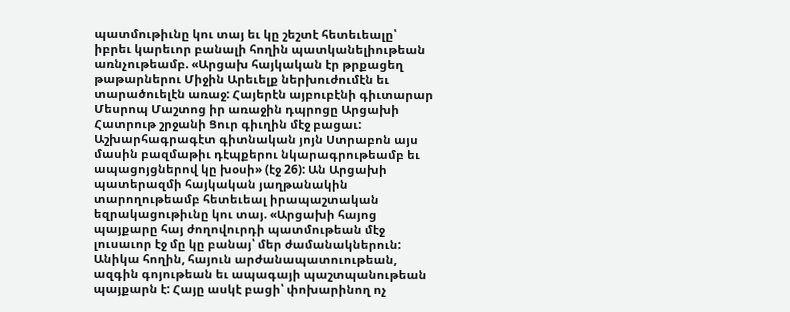պատմութիւնը կու տայ եւ կը շեշտէ հետեւեալը՝ իբրեւ կարեւոր բանալի հողին պատկանելիութեան առնչութեամբ. «Արցախ հայկական էր թրքացեղ թաթարներու Միջին Արեւելք ներխուժումէն եւ տարածուելէն առաջ: Հայերէն այբուբէնի գիւտարար Մեսրոպ Մաշտոց իր առաջին դպրոցը Արցախի Հատրութ շրջանի Ցուր գիւղին մէջ բացաւ: Աշխարհագրագէտ գիտնական յոյն Ստրաբոն այս մասին բազմաթիւ դէպքերու նկարագրութեամբ եւ ապացոյցներով կը խօսի» (էջ 26): Ան Արցախի պատերազմի հայկական յաղթանակին տարողութեամբ հետեւեալ իրապաշտական եզրակացութիւնը կու տայ. «Արցախի հայոց պայքարը հայ ժողովուրդի պատմութեան մէջ լուսաւոր էջ մը կը բանայ՝ մեր ժամանակներուն: Անիկա հողին, հայուն արժանապատուութեան, ազգին գոյութեան եւ ապագայի պաշտպանութեան պայքարն է: Հայը ասկէ բացի՝ փոխարինող ոչ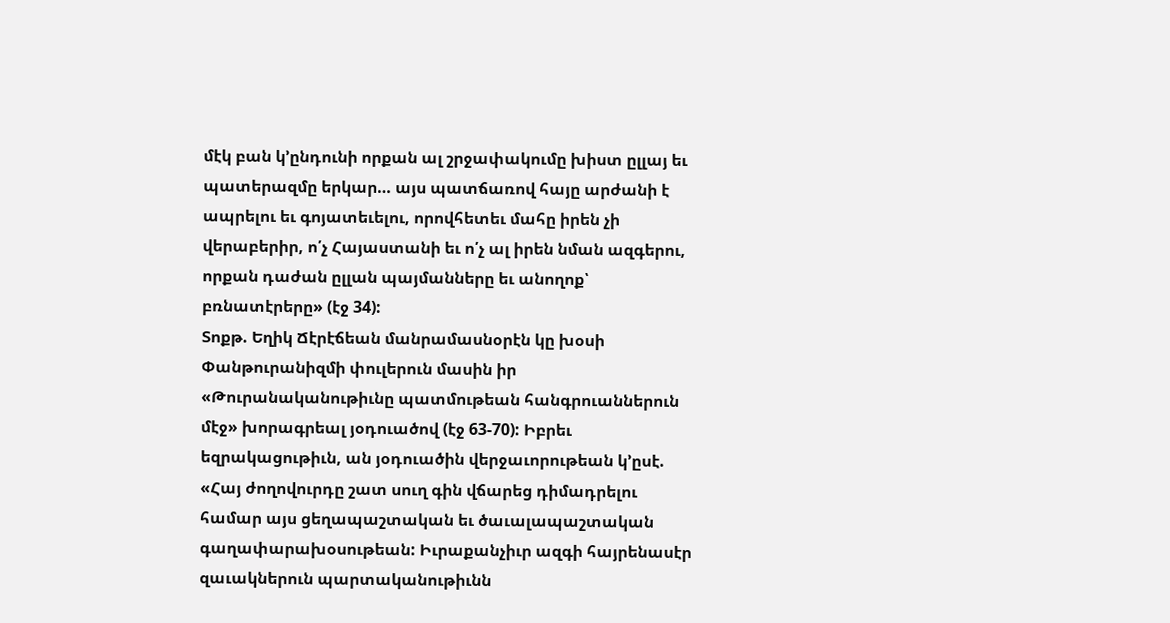մէկ բան կ’ընդունի որքան ալ շրջափակումը խիստ ըլլայ եւ պատերազմը երկար… այս պատճառով հայը արժանի է ապրելու եւ գոյատեւելու, որովհետեւ մահը իրեն չի վերաբերիր, ո՛չ Հայաստանի եւ ո՛չ ալ իրեն նման ազգերու, որքան դաժան ըլլան պայմանները եւ անողոք՝ բռնատէրերը» (էջ 34):
Տոքթ. Եղիկ Ճէրէճեան մանրամասնօրէն կը խօսի Փանթուրանիզմի փուլերուն մասին իր «Թուրանականութիւնը պատմութեան հանգրուաններուն մէջ» խորագրեալ յօդուածով (էջ 63-70): Իբրեւ եզրակացութիւն, ան յօդուածին վերջաւորութեան կ’ըսէ. «Հայ ժողովուրդը շատ սուղ գին վճարեց դիմադրելու համար այս ցեղապաշտական եւ ծաւալապաշտական գաղափարախօսութեան: Իւրաքանչիւր ազգի հայրենասէր զաւակներուն պարտականութիւնն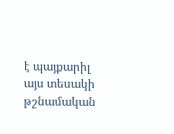է պայքարիլ այս տեսակի թշնամական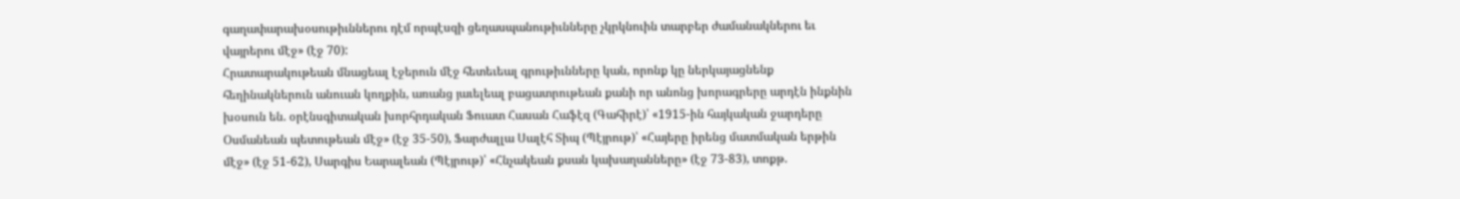գաղափարախօսութիւններու դէմ որպէսզի ցեղասպանութիւնները չկրկնուին տարբեր ժամանակներու եւ վայրերու մէջ» (էջ 70):
Հրատարակութեան մնացեալ էջերուն մէջ հետեւեալ գրութիւնները կան, որոնք կը ներկայացնենք հեղինակներուն անուան կողքին, առանց յաւելեալ բացատրութեան քանի որ անոնց խորագրերը արդէն ինքնին խօսուն են. օրէնսգիտական խորհրդական Ֆուատ Հասան Հաֆէզ (Գահիրէ)՝ «1915-ին հայկական ջարդերը Օսմանեան պետութեան մէջ» (էջ 35-50), Ֆարժալլա Սալէհ Տիպ (Պէյրութ)՝ «Հայերը իրենց մատմական երթին մէջ» (էջ 51-62), Սարգիս Եարալեան (Պէյրութ)՝ «Հնչակեան քսան կախաղանները» (էջ 73-83), տոքթ.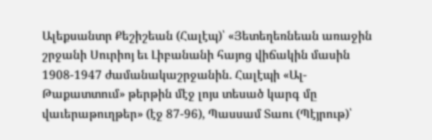Ալեքսանտր Քեշիշեան (Հալէպ)՝ «Յետեղեռնեան առաջին շրջանի Սուրիոյ եւ Լիբանանի հայոց վիճակին մասին 1908-1947 ժամանակաշրջանին. Հալէպի «Ալ-Թաքատտում» թերթին մէջ լոյս տեսած կարգ մը վաւերաթուղթեր» (էջ 87-96), Պասսամ Տաու (Պէյրութ)՝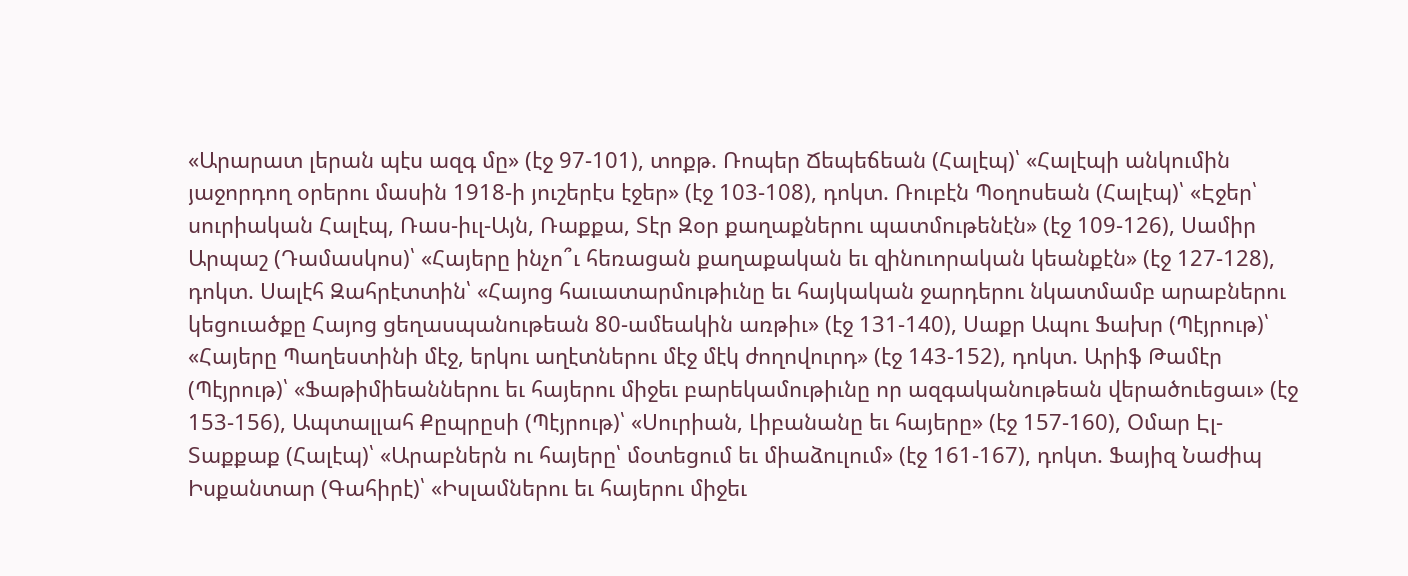«Արարատ լերան պէս ազգ մը» (էջ 97-101), տոքթ. Ռոպեր Ճեպեճեան (Հալէպ)՝ «Հալէպի անկումին յաջորդող օրերու մասին 1918-ի յուշերէս էջեր» (էջ 103-108), դոկտ. Ռուբէն Պօղոսեան (Հալէպ)՝ «Էջեր՝ սուրիական Հալէպ, Ռաս-իւլ-Այն, Ռաքքա, Տէր Զօր քաղաքներու պատմութենէն» (էջ 109-126), Սամիր Արպաշ (Դամասկոս)՝ «Հայերը ինչո՞ւ հեռացան քաղաքական եւ զինուորական կեանքէն» (էջ 127-128), դոկտ. Սալէհ Զահրէտտին՝ «Հայոց հաւատարմութիւնը եւ հայկական ջարդերու նկատմամբ արաբներու կեցուածքը Հայոց ցեղասպանութեան 80-ամեակին առթիւ» (էջ 131-140), Սաքր Ապու Ֆախր (Պէյրութ)՝ «Հայերը Պաղեստինի մէջ, երկու աղէտներու մէջ մէկ ժողովուրդ» (էջ 143-152), դոկտ. Արիֆ Թամէր (Պէյրութ)՝ «Ֆաթիմիեաններու եւ հայերու միջեւ բարեկամութիւնը որ ազգականութեան վերածուեցաւ» (էջ 153-156), Ապտալլահ Քըպրըսի (Պէյրութ)՝ «Սուրիան, Լիբանանը եւ հայերը» (էջ 157-160), Օմար Էլ-Տաքքաք (Հալէպ)՝ «Արաբներն ու հայերը՝ մօտեցում եւ միաձուլում» (էջ 161-167), դոկտ. Ֆայիզ Նաժիպ Իսքանտար (Գահիրէ)՝ «Իսլամներու եւ հայերու միջեւ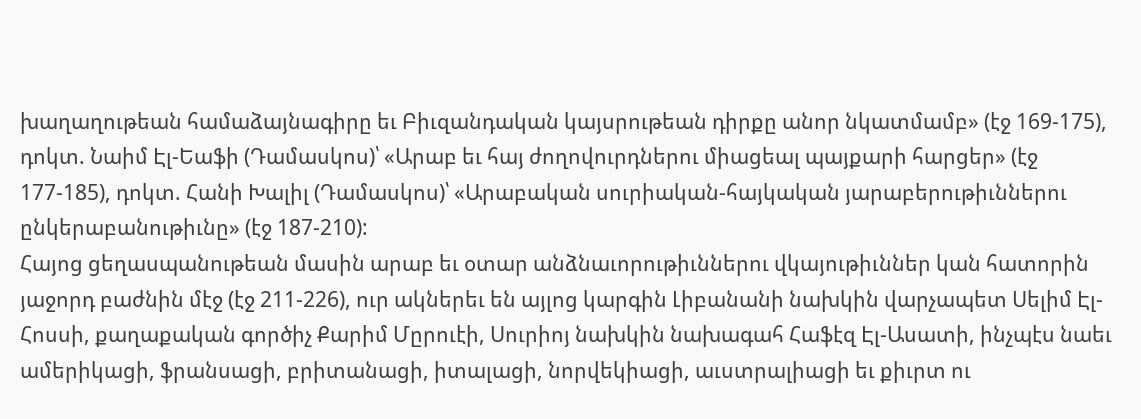խաղաղութեան համաձայնագիրը եւ Բիւզանդական կայսրութեան դիրքը անոր նկատմամբ» (էջ 169-175), դոկտ. Նաիմ Էլ-Եաֆի (Դամասկոս)՝ «Արաբ եւ հայ ժողովուրդներու միացեալ պայքարի հարցեր» (էջ 177-185), դոկտ. Հանի Խալիլ (Դամասկոս)՝ «Արաբական սուրիական-հայկական յարաբերութիւններու ընկերաբանութիւնը» (էջ 187-210):
Հայոց ցեղասպանութեան մասին արաբ եւ օտար անձնաւորութիւններու վկայութիւններ կան հատորին յաջորդ բաժնին մէջ (էջ 211-226), ուր ակներեւ են այլոց կարգին Լիբանանի նախկին վարչապետ Սելիմ Էլ-Հոսսի, քաղաքական գործիչ Քարիմ Մըրուէի, Սուրիոյ նախկին նախագահ Հաֆէզ Էլ-Ասատի, ինչպէս նաեւ ամերիկացի, ֆրանսացի, բրիտանացի, իտալացի, նորվեկիացի, աւստրալիացի եւ քիւրտ ու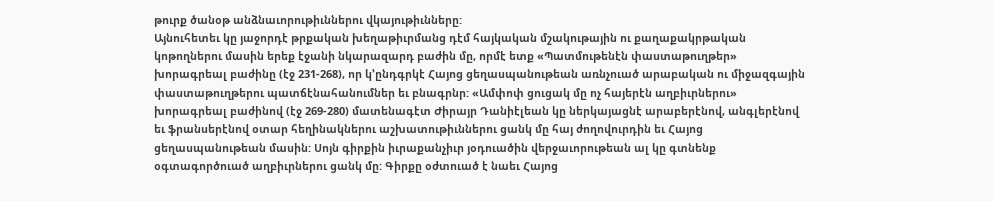թուրք ծանօթ անձնաւորութիւններու վկայութիւնները:
Այնուհետեւ կը յաջորդէ թրքական խեղաթիւրմանց դէմ հայկական մշակութային ու քաղաքակրթական կոթողներու մասին երեք էջանի նկարազարդ բաժին մը, որմէ ետք «Պատմութենէն փաստաթուղթեր» խորագրեալ բաժինը (էջ 231-268), որ կ’ընդգրկէ Հայոց ցեղասպանութեան առնչուած արաբական ու միջազգային փաստաթուղթերու պատճէնահանումներ եւ բնագրնր: «Ամփոփ ցուցակ մը ոչ հայերէն աղբիւրներու» խորագրեալ բաժինով (էջ 269-280) մատենագէտ Ժիրայր Դանիէլեան կը ներկայացնէ արաբերէնով, անգլերէնով եւ ֆրանսերէնով օտար հեղինակներու աշխատութիւններու ցանկ մը հայ ժողովուրդին եւ Հայոց ցեղասպանութեան մասին: Սոյն գիրքին իւրաքանչիւր յօդուածին վերջաւորութեան ալ կը գտնենք օգտագործուած աղբիւրներու ցանկ մը: Գիրքը օժտուած է նաեւ Հայոց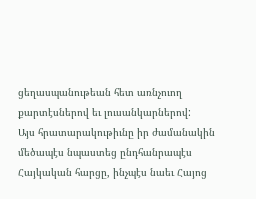ցեղասպանութեան հետ առնչուող քարտէսներով եւ լուսանկարներով:
Այս հրատարակութիւնը իր ժամանակին մեծապէս նպաստեց ընդհանրապէս Հայկական հարցը, ինչպէս նաեւ Հայոց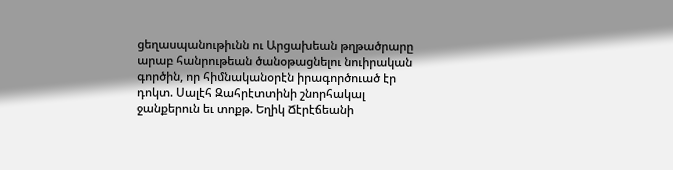ցեղասպանութիւնն ու Արցախեան թղթածրարը արաբ հանրութեան ծանօթացնելու նուիրական գործին, որ հիմնականօրէն իրագործուած էր դոկտ. Սալէհ Զահրէտտինի շնորհակալ ջանքերուն եւ տոքթ. Եղիկ Ճէրէճեանի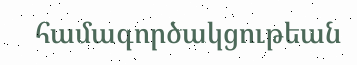համագործակցութեան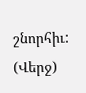շնորհիւ:
(Վերջ)